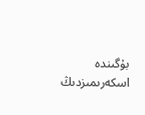بۇگىندە اسكەرىمىزدىڭ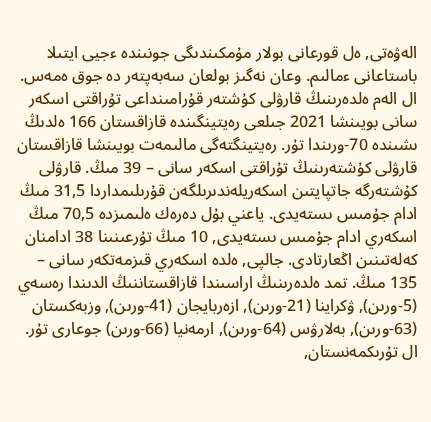الەۋەتى, ەل قورعانى بولار مۇمكىندىگى جونىندە ءجيى ايتىلا باستاعانى ءمالىم. وعان نەگىز بولعان سەبەپتەر دە جوق ەمەس. ال الەم ەلدەرىنىڭ قارۋلى كۇشتەر قۇرامىنداعى تۇراقتى اسكەر سانى بويىنشا 2021 جىلعى رەيتينگىندە قازاقستان 166 ەلدىڭ ىشىندە 70-ورىندا تۇر. رەيتينگتەگى مالىمەت بويىنشا قازاقستان قارۋلى كۇشتەرىنىڭ تۇراقتى اسكەر سانى – 39 مىڭ. قارۋلى كۇشتەرگە جاتپايتىن اسكەريلەندىرىلگەن قۇرىلىمداردا 31,5 مىڭ ادام جۇمىس ىستەيدى. ياعني بۇل دەرەك ەلىمىزدە 70,5 مىڭ اسكەري ادام جۇمىس ىستەيدى, 10 مىڭ تۇرعىنىنا 38 ادامنان كەلەتىنىن اڭعارتادى. جالپى, ەلدە اسكەري قىزمەتكەر سانى – 135 مىڭ. تمد ەلدەرىنىڭ اراسىندا قازاقستاننىڭ الدىندا رەسەي (5-ورىن), ۋكراينا (21-ورىن), ازەربايجان (41-ورىن), وزبەكستان (63-ورىن), بەلارۋس (64-ورىن), ارمەنيا (66-ورىن) جوعارى تۇر. ال تۇرىكمەنستان,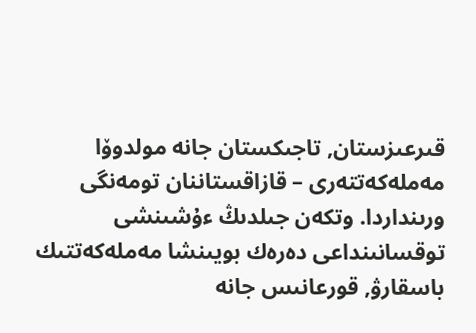قىرعىزستان, تاجىكستان جانە مولدوۆا مەملەكەتتەرى – قازاقستاننان تومەنگى ورىنداردا. وتكەن جىلدىڭ ءۇشىنشى توقسانىنداعى دەرەك بويىنشا مەملەكەتتىك باسقارۋ, قورعانىس جانە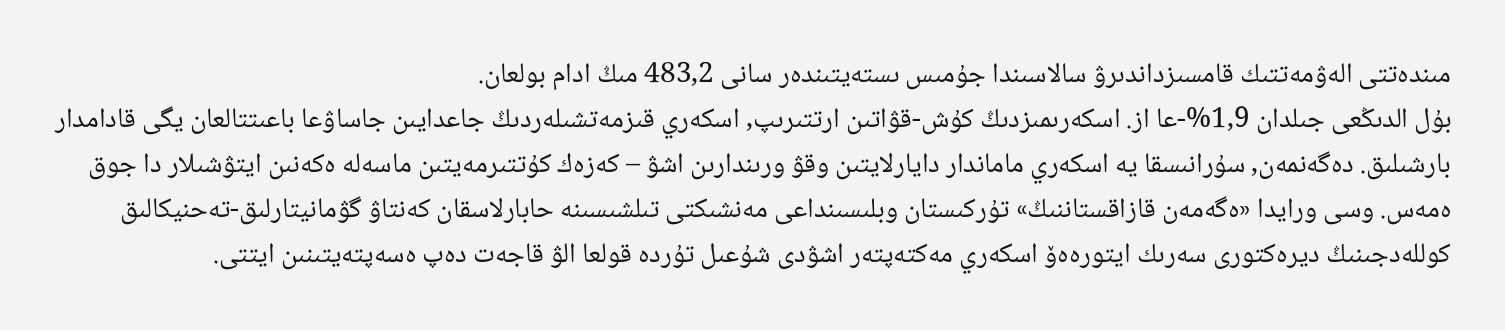مىندەتتى الەۋمەتتىك قامسىزداندىرۋ سالاسىندا جۇمىس ىستەيتىندەر سانى 483,2 مىڭ ادام بولعان.
بۇل الدىڭعى جىلدان 1,9%-عا از. اسكەرىمىزدىڭ كۇش-قۋاتىن ارتتىرىپ, اسكەري قىزمەتشىلەردىڭ جاعدايىن جاساۋعا باعىتتالعان يگى قادامدار بارشىلىق. دەگەنمەن, سۇرانىسقا يە اسكەري ماماندار دايارلايتىن وقۋ ورىندارىن اشۋ – كەزەك كۇتتىرمەيتىن ماسەلە ەكەنىن ايتۋشىلار دا جوق ەمەس. وسى ورايدا «ەگەمەن قازاقستاننىڭ» تۇركىستان وبلىسىنداعى مەنشىكتى تىلشىسىنە حابارلاسقان كەنتاۋ گۋمانيتارلىق-تەحنيكالىق كوللەدجىنىڭ ديرەكتورى سەرىك ايتورەەۆ اسكەري مەكتەپتەر اشۋدى شۇعىل تۇردە قولعا الۋ قاجەت دەپ ەسەپتەيتىنىن ايتتى.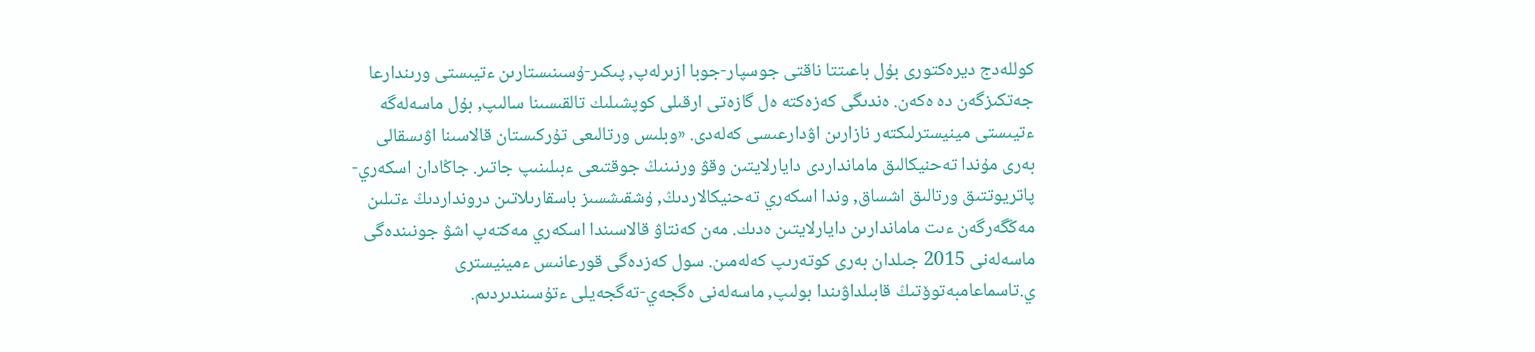كوللەدج ديرەكتورى بۇل باعىتتا ناقتى جوسپار-جوبا ازىرلەپ, پىكىر-ۇسىنىستارىن ءتيىستى ورىندارعا جەتكىزگەن دە ەكەن. ەندىگى كەزەكتە ەل گازەتى ارقىلى كوپشىلىك تالقىسىنا سالىپ, بۇل ماسەلەگە ءتيىستى مينيسترلىكتەر نازارىن اۋدارعىسى كەلەدى. «وبلىس ورتالىعى تۇركىستان قالاسىنا اۋىسقالى بەرى مۇندا تەحنيكالىق مامانداردى دايارلايتىن وقۋ ورنىنىڭ جوقتىعى ءبىلىنىپ جاتىر. جاڭادان اسكەري-پاتريوتتىق ورتالىق اشساق, وندا اسكەري تەحنيكالاردىڭ, ۇشقىشسىز باسقارىلاتىن درونداردىڭ ءتىلىن مەڭگەرگەن ءىت ماماندارىن دايارلايتىن ەدىك. مەن كەنتاۋ قالاسىندا اسكەري مەكتەپ اشۋ جونىندەگى ماسەلەنى 2015 جىلدان بەرى كوتەرىپ كەلەمىن. سول كەزدەگى قورعانىس ءمينيسترى ي.تاسماعامبەتوۆتىڭ قابىلداۋىندا بولىپ, ماسەلەنى ەگجەي-تەگجەيلى ءتۇسىندىردىم.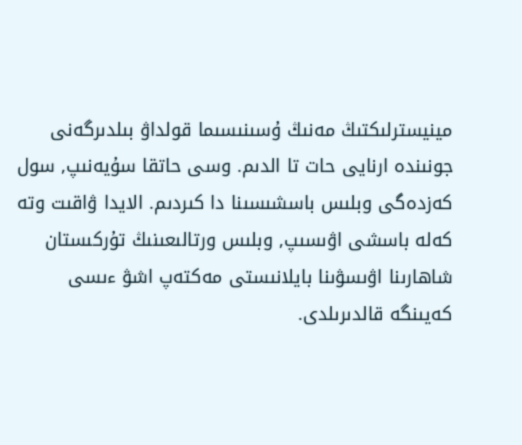مينيسترلىكتىڭ مەنىڭ ۇسىنىسىما قولداۋ بىلدىرگەنى جونىندە ارنايى حات تا الدىم. وسى حاتقا سۇيەنىپ, سول كەزدەگى وبلىس باسشىسىنا دا كىردىم. الايدا ۋاقىت وتە كەلە باسشى اۋىسىپ, وبلىس ورتالىعىنىڭ تۇركىستان شاھارىنا اۋىسۋىنا بايلانىستى مەكتەپ اشۋ ءىسى كەيىنگە قالدىرىلدى.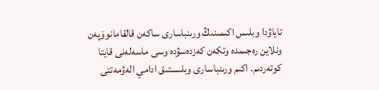تاياۋدا وبلىس اكىمىنىڭ ورىنباسارى ساكەن قالقامانوۆپەن ونلاين رەجىمدە وتكەن كەزدەسۋدە وسى ماسەلەنى قايتا كوتەردىم. اكىم ورىنباسارى وبلىستىق ادامي الەۋمەتتى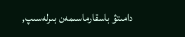دامىتۋ باسقارماسىمەن بىرلەسىپ,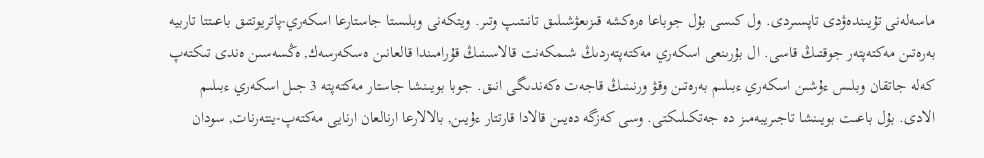ماسەلەنى تۇيىندەۋدى تاپسىردى. ول كىسى بۇل جوباعا ەرەكشە قىزىعۋشىلىق تانىتىپ وتىر. ويتكەنى وبلىستا جاستارعا اسكەري-پاتريوتتىق باعىتتا تاربيە بەرەتىن مەكتەپتەر جوقتىڭ قاسى. ال بۇرىنعى اسكەري مەكتەپتەردىڭ شىمكەنت قالاسىنىڭ قۇرامىندا قالعانىن ەسكەرسەك, ەڭسەسىن ەندى تىكتەپ كەلە جاتقان وبلىس ءۇشىن اسكەري ءبىلىم بەرەتىن وقۋ ورنىنىڭ قاجەت ەكەندىگى انىق. جوبا بويىنشا جاستار مەكتەپتە 3 جىل اسكەري ءبىلىم الادى. بۇل باعىت بويىنشا تاجىريبەمىز دە جەتكىلىكتى. وسى كەزگە دەيىن قالادا قارتتار ءۇيىن, بالالارعا ارنالعان ارنايى مەكتەپ-ينتەرنات, سودان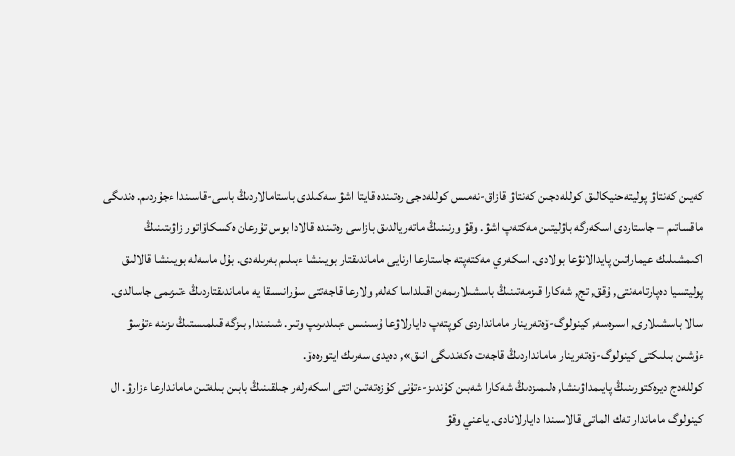كەيىن كەنتاۋ پوليتەحنيكالىق كوللەدجىن كەنتاۋ قازاق-نەمىس كوللەدجى رەتىندە قايتا اشۋ سەكىلدى باستامالاردىڭ باسى-قاسىندا ءجۇردىم. ەندىگى ماقساتىم – جاستاردى اسكەرگە باۋليتىن مەكتەپ اشۋ. وقۋ ورنىنىڭ ماتەريالدىق بازاسى رەتىندە قالادا بوس تۇرعان ەكسكاۆاتور زاۋىتىنىڭ اكىمشىلىك عيماراتىن پايدالانۋعا بولادى. اسكەري مەكتەپتە جاستارعا ارنايى ماماندىقتار بويىنشا ءبىلىم بەرىلەدى. بۇل ماسەلە بويىنشا قالالىق پوليتسيا دەپارتامەنتى, ۇقق, تج, شەكارا قىزمەتىنىڭ باسشىلارىمەن اقىلداسا كەلە, ولارعا قاجەتتى سۇرانىسقا يە ماماندىقتاردىڭ ءتىزىمى جاسالدى. سالا باسشىلارى, اسىرەسە, كينولوگ-ۆەتەرينار مامانداردى كوپتەپ دايارلاۋعا ۇسىنىس ءبىلدىرىپ وتىر. شىنىندا, بىزگە قىلمىستىڭ ىزىنە ءتۇسۋ ءۇشىن بىلىكتى كينولوگ-ۆەتەرينار مامانداردىڭ قاجەت ەكەندىگى انىق», دەيدى سەرىك ايتورەەۆ.
كوللەدج ديرەكتورىنىڭ پايىمداۋىنشا, ەلىمىزدىڭ شەكارا شەبىن كۇندىز-ءتۇنى كۇزەتەتىن اتتى اسكەرلەر جىلقىنىڭ بابىن بىلەتىن ماماندارعا ءزارۋ. ال كينولوگ ماماندار تەك الماتى قالاسىندا دايارلانادى. ياعني وقۋ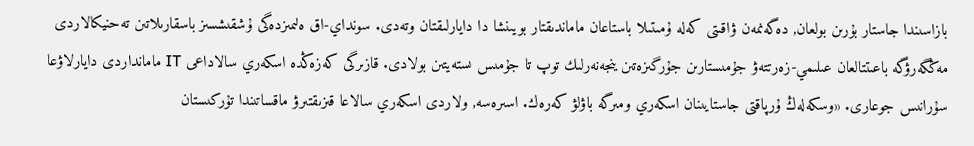بازاسىندا جاستار بۇرىن بولعان, دەگەنمەن ۋاقىتى كەلە ۇمىتىلا باستاعان ماماندىقتار بويىنشا دا دايارلىقتان وتەدى. سونداي-اق ەلىمىزدەگى ۇشقىشسىز باسقارىلاتىن تەحنيكالاردى مەڭگەرۋگە باعىتتالعان عىلىمي-زەرتتەۋ جۇمىستارىن جۇرگىزەتىن ينجەنەرلىك توپ تا جۇمىس ىستەيتىن بولادى. قازىرگى كەزەڭدە اسكەري سالاداعى IT مامانداردى دايارلاۋعا سۇرانىس جوعارى. «وسكەلەڭ ۇرپاقتى جاستايىنان اسكەري ومىرگە باۋلۋ كەرەك. اسىرەسە, ولاردى اسكەري سالاعا قىزىقتىرۋ ماقساتىندا تۇركىستان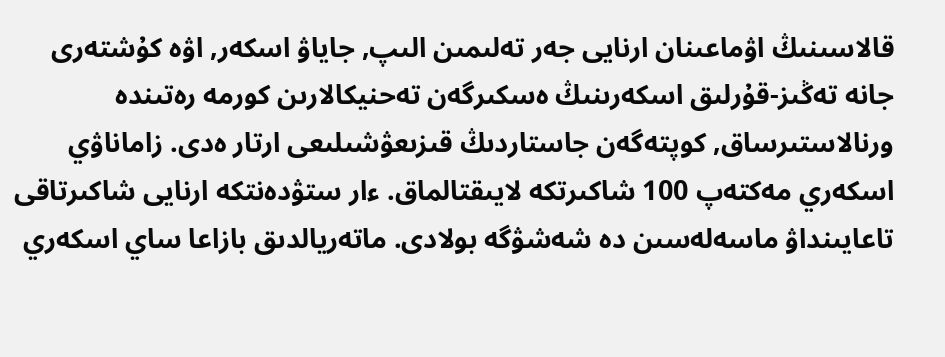قالاسىنىڭ اۋماعىنان ارنايى جەر تەلىمىن الىپ, جاياۋ اسكەر, اۋە كۇشتەرى جانە تەڭىز-قۇرلىق اسكەرىنىڭ ەسكىرگەن تەحنيكالارىن كورمە رەتىندە ورنالاستىرساق, كوپتەگەن جاستاردىڭ قىزىعۋشىلىعى ارتار ەدى. زاماناۋي اسكەري مەكتەپ 100 شاكىرتكە لايىقتالماق. ءار ستۋدەنتكە ارنايى شاكىرتاقى تاعايىنداۋ ماسەلەسىن دە شەشۋگە بولادى. ماتەريالدىق بازاعا ساي اسكەري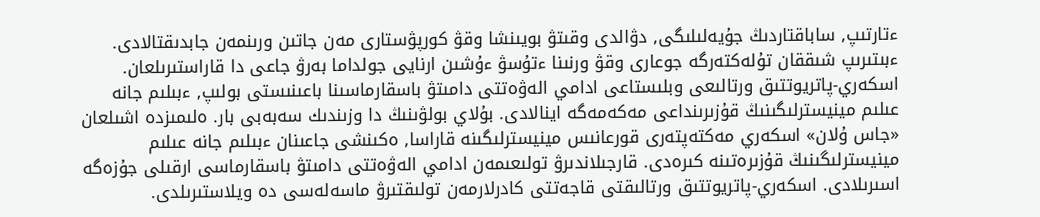ءتارتىپ, ساباقتاردىڭ جۇيەلىلىگى, دۋالدى وقىتۋ بويىنشا وقۋ كورپۋستارى مەن جاتىن ورىنمەن جابدىقتالادى. ءبىتىرىپ شىققان تۇلەكتەرگە جوعارى وقۋ ورنىنا ءتۇسۋ ءۇشىن ارنايى جولداما بەرۋ جاعى دا قاراستىرىلعان. اسكەري-پاتريوتتىق ورتالىعى وبلىستاعى ادامي الەۋەتتى دامىتۋ باسقارماسىنا باعىنىستى بولىپ, ءبىلىم جانە عىلىم مينيسترلىگىنىڭ قۇزىرىنداعى مەكەمەگە اينالادى. بۇلاي بولۋىنىڭ دا وزىندىك سەبەبى بار. ەلىمىزدە اشىلعان «جاس ۇلان» اسكەري مەكتەپتەرى قورعانىس مينيسترلىگىنە قاراسا, ەكىنشى جاعىنان ءبىلىم جانە عىلىم مينيسترلىگىنىڭ قۇزىرەتىنە كىرەدى. قارجىلاندىرۋ تولىعىمەن ادامي الەۋەتتى دامىتۋ باسقارماسى ارقىلى جۇزەگە اسىرىلادى. اسكەري-پاتريوتتىق ورتالىقتى قاجەتتى كادرلارمەن تولىقتىرۋ ماسەلەسى دە ويلاستىرىلدى.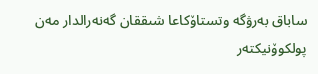ساباق بەرۋگە وتستاۆكاعا شىققان گەنەرالدار مەن پولكوۆنيكتەر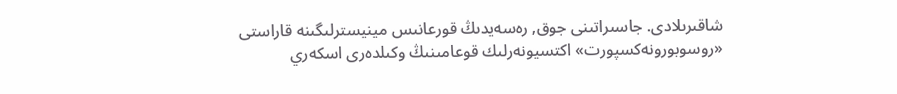شاقىرىلادى. جاسىراتىنى جوق, رەسەيدىڭ قورعانىس مينيسترلىگىنە قاراستى «روسوبورونەكسپورت» اكتسيونەرلىك قوعامىنىڭ وكىلدەرى اسكەري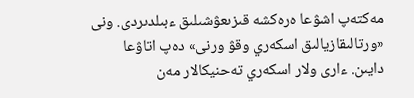مەكتەپ اشۋعا ەرەكشە قىزىعۋشىلىق ءبىلدىردى. ونى «ورتالىقازيالىق اسكەري وقۋ ورنى» دەپ اتاۋعا دايىن. ءارى ولار اسكەري تەحنيكالار مەن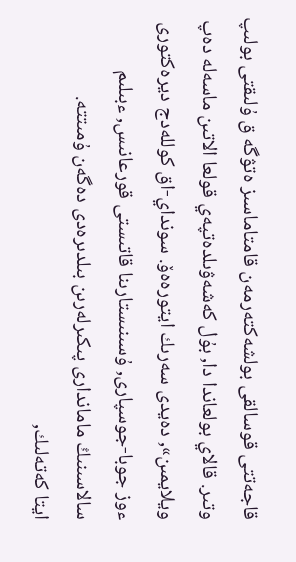قاجەتتى قوسالقى بولشەكتەرمەن قامتاماسىز ەتۋگە ق ۇلىقتى بولىپ وتىر. قالاي بولعاندا دا, بۇل كەشەۋىلدەتپەي قولعا الاتىن ماسەلە دەپ ويلايمىن», دەيدى سەرىك ايتورەەۆ. سونداي-اق كوللەدج ديرەكتورى ءوز جوبا-جوسپارى, ۇسىنىستارىنا قاتىستى قورعانىس, ءبىلىم سالاسىنىڭ ماماندارى پىكىرلەرىن بىلدىرەدى دەگەن ۇمىتتە.
ايتا كەتەلىك,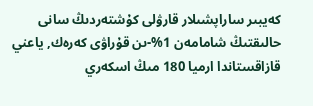كەيبىر ساراپشىلار قارۋلى كۇشتەردىڭ سانى حالىقتىڭ شامامەن 1%-ىن قۇراۋى كەرەك, ياعني قازاقستاندا ارميا 180 مىڭ اسكەري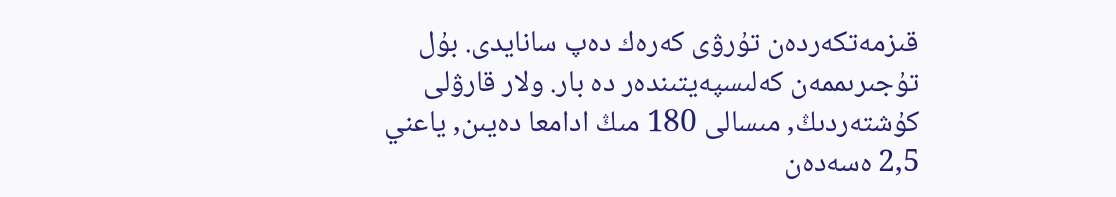قىزمەتكەردەن تۇرۋى كەرەك دەپ سانايدى. بۇل تۇجىرىممەن كەلىسپەيتىندەر دە بار. ولار قارۋلى كۇشتەردىڭ, مىسالى 180 مىڭ ادامعا دەيىن, ياعني 2,5 ەسەدەن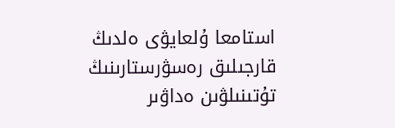استامعا ۇلعايۋى ەلدىڭ قارجىلىق رەسۋرستارىنىڭ تۇتىنىلۋىن ەداۋىر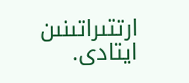ارتتىراتىنىن ايتادى.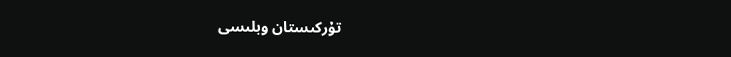تۇركىستان وبلىسى